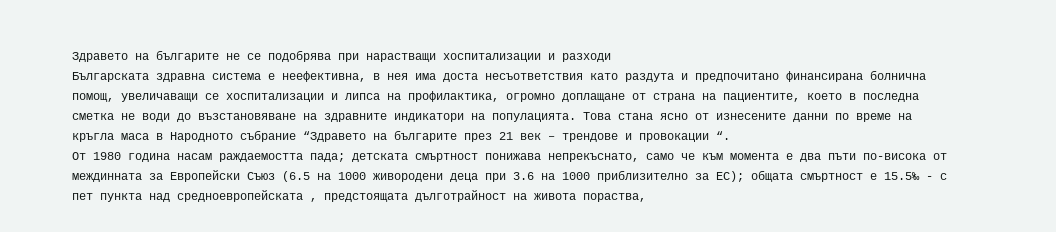Здравето на българите не се подобрява при нарастващи хоспитализации и разходи
Българската здравна система е неефективна, в нея има доста несъответствия като раздута и предпочитано финансирана болнична помощ, увеличаващи се хоспитализации и липса на профилактика, огромно доплащане от страна на пациентите, което в последна сметка не води до възстановяване на здравните индикатори на популацията. Това стана ясно от изнесените данни по време на кръгла маса в Народното събрание “Здравето на българите през 21 век – трендове и провокации “.
От 1980 година насам раждаемостта пада; детската смъртност понижава непрекъснато, само че към момента е два пъти по-висока от междинната за Европейски Съюз (6.5 на 1000 живородени деца при 3.6 на 1000 приблизително за ЕС); общата смъртност е 15.5‰ - с пет пункта над средноевропейската , предстоящата дълготрайност на живота пораства,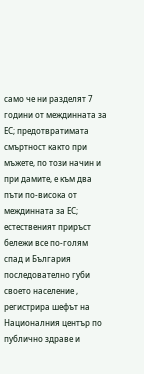само че ни разделят 7 години от междинната за ЕС; предотвратимата смъртност както при мъжете, по този начин и при дамите, е към два пъти по-висока от междинната за ЕС; естественият приръст бележи все по-голям спад и България последователно губи своето население , регистрира шефът на Националния център по публично здраве и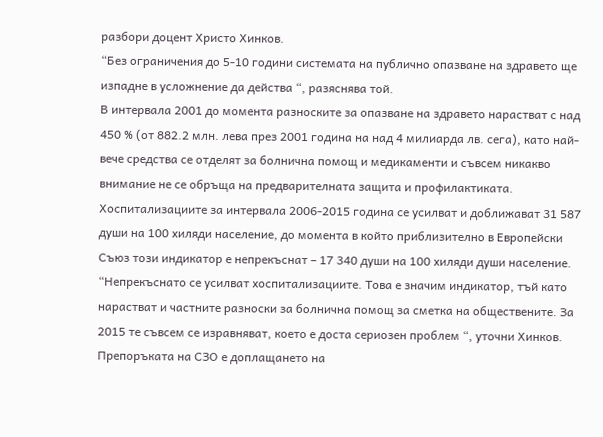разбори доцент Христо Хинков.
“Без ограничения до 5-10 години системата на публично опазване на здравето ще изпадне в усложнение да действа “, разяснява той.
В интервала 2001 до момента разноските за опазване на здравето нарастват с над 450 % (от 882.2 млн. лева през 2001 година на над 4 милиарда лв. сега), като най-вече средства се отделят за болнична помощ и медикаменти и съвсем никакво внимание не се обръща на предварителната защита и профилактиката. Хоспитализациите за интервала 2006-2015 година се усилват и доближават 31 587 души на 100 хиляди население, до момента в който приблизително в Европейски Съюз този индикатор е непрекъснат – 17 340 души на 100 хиляди души население.
“Непрекъснато се усилват хоспитализациите. Това е значим индикатор, тъй като нарастват и частните разноски за болнична помощ за сметка на обществените. За 2015 те съвсем се изравняват, което е доста сериозен проблем “, уточни Хинков. Препоръката на СЗО е доплащането на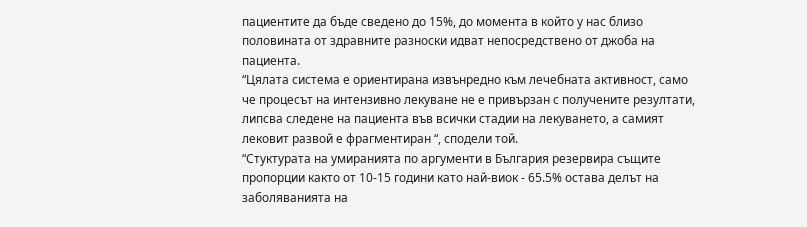пациентите да бъде сведено до 15%, до момента в който у нас близо половината от здравните разноски идват непосредствено от джоба на пациента.
“Цялата система е ориентирана извънредно към лечебната активност, само че процесът на интензивно лекуване не е привързан с получените резултати, липсва следене на пациента във всички стадии на лекуването, а самият лековит развой е фрагментиран “, сподели той.
“Стуктурата на умиранията по аргументи в България резервира същите пропорции както от 10-15 години като най-виок - 65.5% остава делът на заболяванията на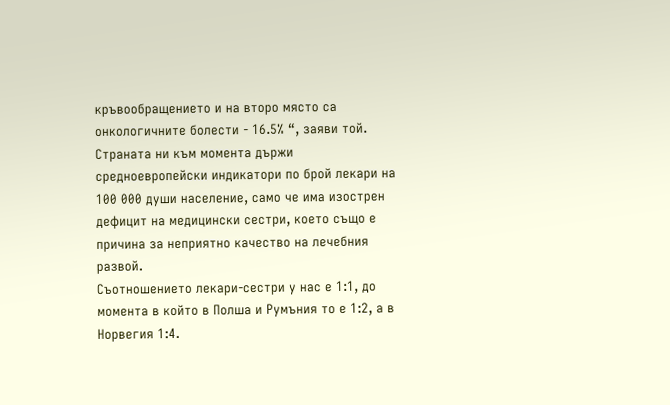кръвообращението и на второ място са онкологичните болести - 16.5% “, заяви той.
Страната ни към момента държи средноевропейски индикатори по брой лекари на 100 000 души население, само че има изострен дефицит на медицински сестри, което също е причина за неприятно качество на лечебния развой.
Съотношението лекари-сестри у нас е 1:1, до момента в който в Полша и Румъния то е 1:2, а в Норвегия 1:4.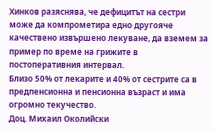Хинков разяснява, че дефицитът на сестри може да компрометира едно другояче качествено извършено лекуване, да вземем за пример по време на грижите в постоперативния интервал.
Близо 50% от лекарите и 40% от сестрите са в предпенсионна и пенсионна възраст и има огромно текучество.
Доц. Михаил Околийски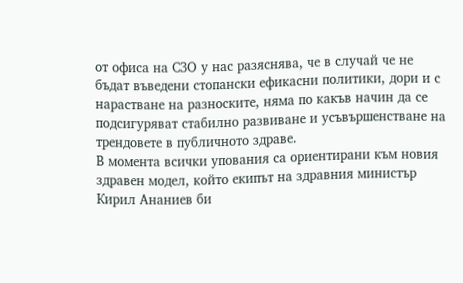от офиса на СЗО у нас разяснява, че в случай че не бъдат въведени стопански ефикасни политики, дори и с нарастване на разноските, няма по какъв начин да се подсигуряват стабилно развиване и усъвършенстване на трендовете в публичното здраве.
В момента всички упования са ориентирани към новия здравен модел, който екипът на здравния министър Кирил Ананиев би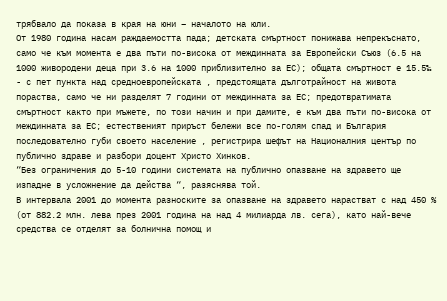трябвало да показа в края на юни – началото на юли.
От 1980 година насам раждаемостта пада; детската смъртност понижава непрекъснато, само че към момента е два пъти по-висока от междинната за Европейски Съюз (6.5 на 1000 живородени деца при 3.6 на 1000 приблизително за ЕС); общата смъртност е 15.5‰ - с пет пункта над средноевропейската , предстоящата дълготрайност на живота пораства, само че ни разделят 7 години от междинната за ЕС; предотвратимата смъртност както при мъжете, по този начин и при дамите, е към два пъти по-висока от междинната за ЕС; естественият приръст бележи все по-голям спад и България последователно губи своето население , регистрира шефът на Националния център по публично здраве и разбори доцент Христо Хинков.
“Без ограничения до 5-10 години системата на публично опазване на здравето ще изпадне в усложнение да действа “, разяснява той.
В интервала 2001 до момента разноските за опазване на здравето нарастват с над 450 % (от 882.2 млн. лева през 2001 година на над 4 милиарда лв. сега), като най-вече средства се отделят за болнична помощ и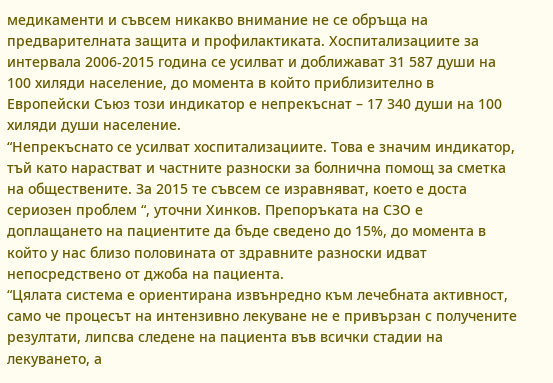медикаменти и съвсем никакво внимание не се обръща на предварителната защита и профилактиката. Хоспитализациите за интервала 2006-2015 година се усилват и доближават 31 587 души на 100 хиляди население, до момента в който приблизително в Европейски Съюз този индикатор е непрекъснат – 17 340 души на 100 хиляди души население.
“Непрекъснато се усилват хоспитализациите. Това е значим индикатор, тъй като нарастват и частните разноски за болнична помощ за сметка на обществените. За 2015 те съвсем се изравняват, което е доста сериозен проблем “, уточни Хинков. Препоръката на СЗО е доплащането на пациентите да бъде сведено до 15%, до момента в който у нас близо половината от здравните разноски идват непосредствено от джоба на пациента.
“Цялата система е ориентирана извънредно към лечебната активност, само че процесът на интензивно лекуване не е привързан с получените резултати, липсва следене на пациента във всички стадии на лекуването, а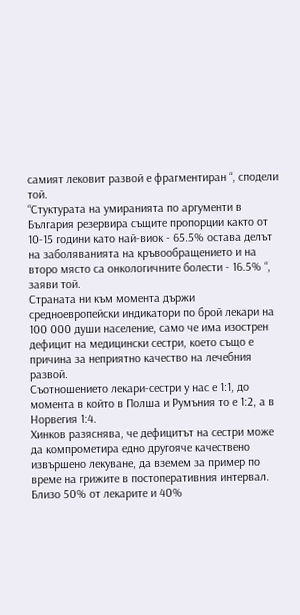самият лековит развой е фрагментиран “, сподели той.
“Стуктурата на умиранията по аргументи в България резервира същите пропорции както от 10-15 години като най-виок - 65.5% остава делът на заболяванията на кръвообращението и на второ място са онкологичните болести - 16.5% “, заяви той.
Страната ни към момента държи средноевропейски индикатори по брой лекари на 100 000 души население, само че има изострен дефицит на медицински сестри, което също е причина за неприятно качество на лечебния развой.
Съотношението лекари-сестри у нас е 1:1, до момента в който в Полша и Румъния то е 1:2, а в Норвегия 1:4.
Хинков разяснява, че дефицитът на сестри може да компрометира едно другояче качествено извършено лекуване, да вземем за пример по време на грижите в постоперативния интервал.
Близо 50% от лекарите и 40%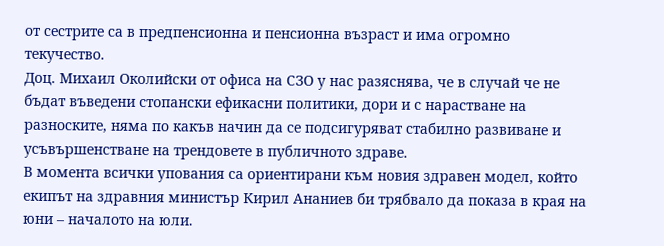от сестрите са в предпенсионна и пенсионна възраст и има огромно текучество.
Доц. Михаил Околийски от офиса на СЗО у нас разяснява, че в случай че не бъдат въведени стопански ефикасни политики, дори и с нарастване на разноските, няма по какъв начин да се подсигуряват стабилно развиване и усъвършенстване на трендовете в публичното здраве.
В момента всички упования са ориентирани към новия здравен модел, който екипът на здравния министър Кирил Ананиев би трябвало да показа в края на юни – началото на юли.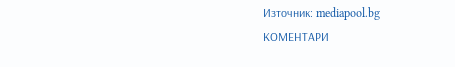Източник: mediapool.bg
КОМЕНТАРИ